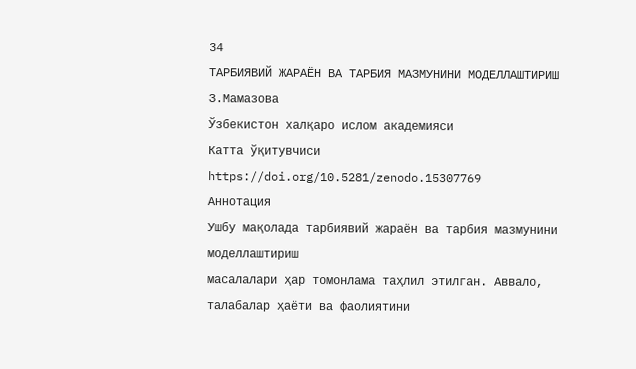34
ТАРБИЯВИЙ ЖАРАЁН ВА ТАРБИЯ МАЗМУНИНИ МОДЕЛЛАШТИРИШ
З.Мамазова
Ўзбекистон халқаро ислом академияси
Катта ўқитувчиси
https://doi.org/10.5281/zenodo.15307769
Аннотация
Ушбу мақолада тарбиявий жараён ва тарбия мазмунини моделлаштириш
масалалари ҳар томонлама таҳлил этилган. Аввало, талабалар ҳаёти ва фаолиятини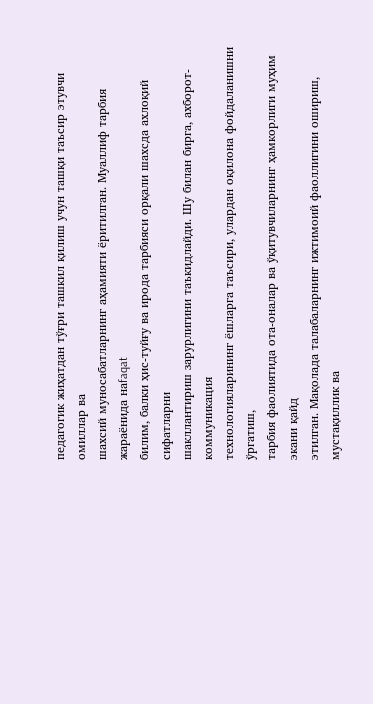педагогик жиҳатдан тўғри ташкил қилиш учун ташқи таъсир этувчи омиллар ва
шахсий муносабатларнинг аҳамияти ёритилган. Муаллиф тарбия жараёнида наfaqat
билим, балки ҳис-туйғу ва ирода тарбияси орқали шахсда ахлоқий сифатларни
шакллантириш зарурлигини таъкидлайди. Шу билан бирга, ахборот-коммуникация
технологияларининг ёшларга таъсири, улардан оқилона фойдаланишни ўргатиш,
тарбия фаолиятида ота-оналар ва ўқитувчиларнинг ҳамкорлиги муҳим экани қайд
этилган. Мақолада талабаларнинг ижтимоий фаоллигини ошириш, мустақиллик ва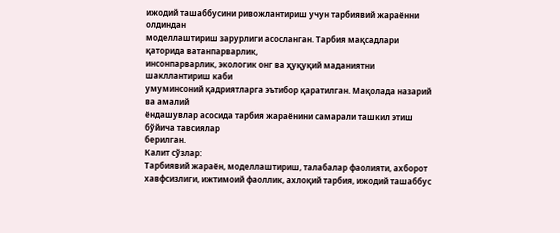ижодий ташаббусини ривожлантириш учун тарбиявий жараённи олдиндан
моделлаштириш зарурлиги асосланган. Тарбия мақсадлари қаторида ватанпарварлик,
инсонпарварлик, экологик онг ва ҳуқуқий маданиятни шакллантириш каби
умуминсоний қадриятларга эътибор қаратилган. Мақолада назарий ва амалий
ёндашувлар асосида тарбия жараёнини самарали ташкил этиш бўйича тавсиялар
берилган.
Калит сўзлар:
Тарбиявий жараён, моделлаштириш, талабалар фаолияти, ахборот
хавфсизлиги, ижтимоий фаоллик, ахлоқий тарбия, ижодий ташаббус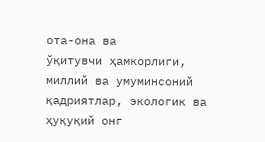ота-она ва
ўқитувчи ҳамкорлиги, миллий ва умуминсоний қадриятлар, экологик ва ҳуқуқий онг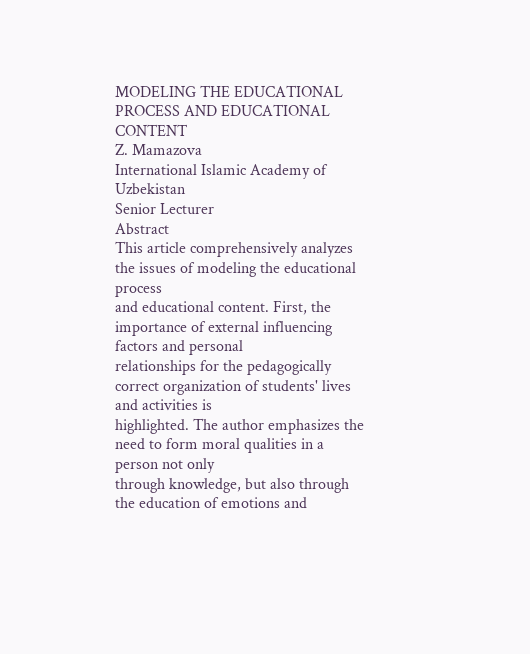MODELING THE EDUCATIONAL PROCESS AND EDUCATIONAL CONTENT
Z. Mamazova
International Islamic Academy of Uzbekistan
Senior Lecturer
Abstract
This article comprehensively analyzes the issues of modeling the educational process
and educational content. First, the importance of external influencing factors and personal
relationships for the pedagogically correct organization of students' lives and activities is
highlighted. The author emphasizes the need to form moral qualities in a person not only
through knowledge, but also through the education of emotions and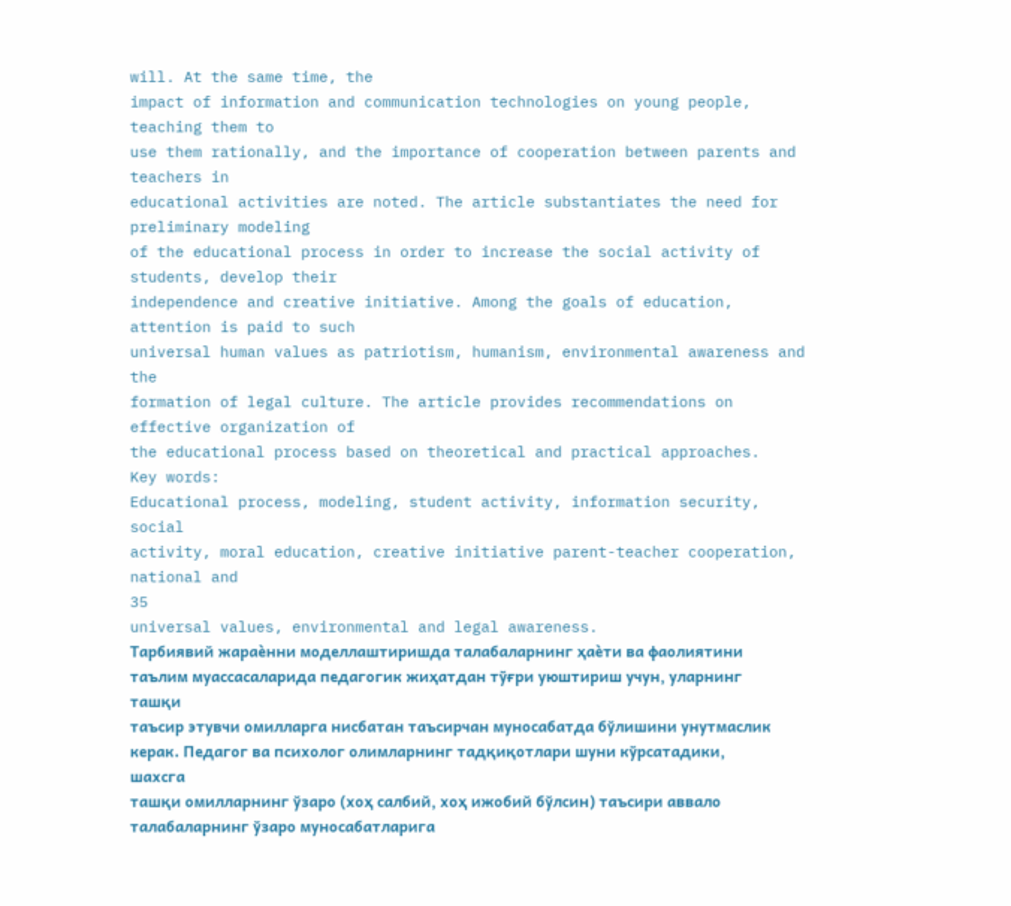will. At the same time, the
impact of information and communication technologies on young people, teaching them to
use them rationally, and the importance of cooperation between parents and teachers in
educational activities are noted. The article substantiates the need for preliminary modeling
of the educational process in order to increase the social activity of students, develop their
independence and creative initiative. Among the goals of education, attention is paid to such
universal human values as patriotism, humanism, environmental awareness and the
formation of legal culture. The article provides recommendations on effective organization of
the educational process based on theoretical and practical approaches.
Key words:
Educational process, modeling, student activity, information security, social
activity, moral education, creative initiative parent-teacher cooperation, national and
35
universal values, environmental and legal awareness.
Тарбиявий жараѐнни моделлаштиришда талабаларнинг ҳаѐти ва фаолиятини
таълим муассасаларида педагогик жиҳатдан тўғри уюштириш учун, уларнинг ташқи
таъсир этувчи омилларга нисбатан таъсирчан муносабатда бўлишини унутмаслик
керак. Педагог ва психолог олимларнинг тадқиқотлари шуни кўрсатадики, шахсга
ташқи омилларнинг ўзаро (хоҳ салбий, хоҳ ижобий бўлсин) таъсири аввало
талабаларнинг ўзаро муносабатларига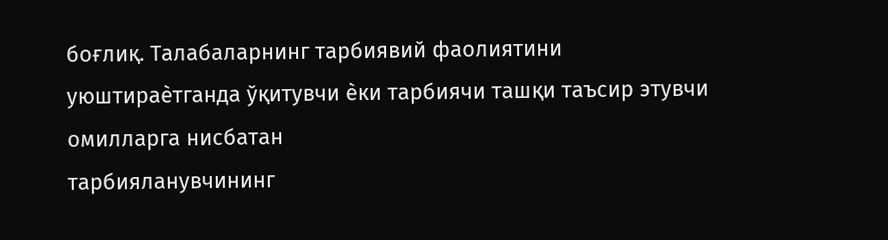боғлиқ. Талабаларнинг тарбиявий фаолиятини
уюштираѐтганда ўқитувчи ѐки тарбиячи ташқи таъсир этувчи омилларга нисбатан
тарбияланувчининг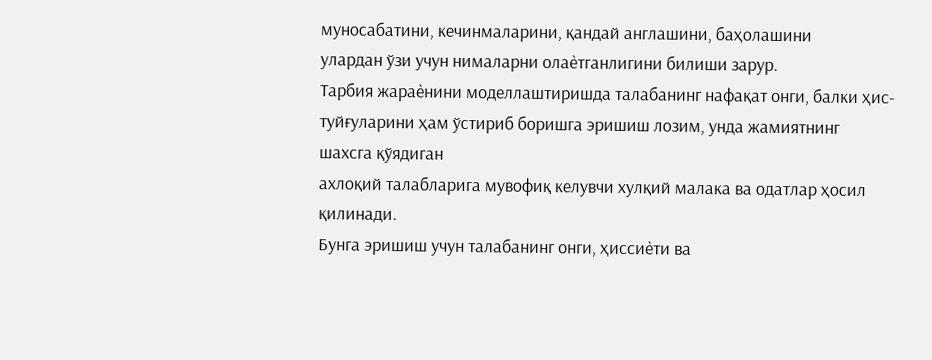муносабатини, кечинмаларини, қандай англашини, баҳолашини
улардан ўзи учун нималарни олаѐтганлигини билиши зарур.
Тарбия жараѐнини моделлаштиришда талабанинг нафақат онги, балки ҳис-
туйғуларини ҳам ўстириб боришга эришиш лозим, унда жамиятнинг шахсга қўядиган
ахлоқий талабларига мувофиқ келувчи хулқий малака ва одатлар ҳосил қилинади.
Бунга эришиш учун талабанинг онги, ҳиссиѐти ва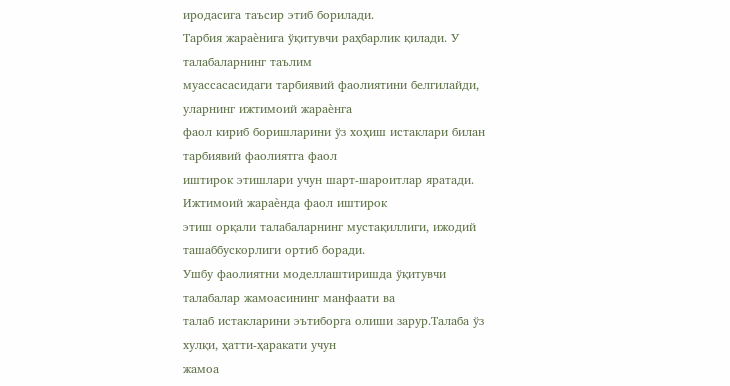иродасига таъсир этиб борилади.
Тарбия жараѐнига ўқитувчи раҳбарлик қилади. У талабаларнинг таълим
муассасасидаги тарбиявий фаолиятини белгилайди, уларнинг ижтимоий жараѐнга
фаол кириб боришларини ўз хоҳиш истаклари билан тарбиявий фаолиятга фаол
иштирок этишлари учун шарт-шароитлар яратади. Ижтимоий жараѐнда фаол иштирок
этиш орқали талабаларнинг мустақиллиги, ижодий ташаббускорлиги ортиб боради.
Ушбу фаолиятни моделлаштиришда ўқитувчи талабалар жамоасининг манфаати ва
талаб истакларини эътиборга олиши зарур.Талаба ўз хулқи, ҳатти-ҳаракати учун
жамоа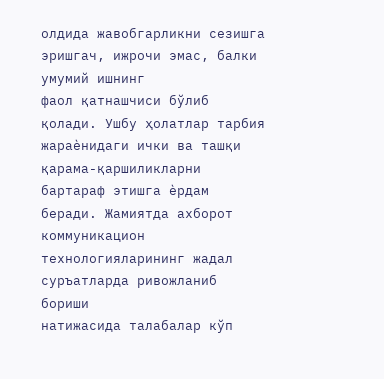олдида жавобгарликни сезишга эришгач, ижрочи эмас, балки умумий ишнинг
фаол қатнашчиси бўлиб қолади. Ушбу ҳолатлар тарбия жараѐнидаги ички ва ташқи
қарама-қаршиликларни бартараф этишга ѐрдам беради. Жамиятда ахборот
коммуникацион технологияларининг жадал суръатларда ривожланиб бориши
натижасида талабалар кўп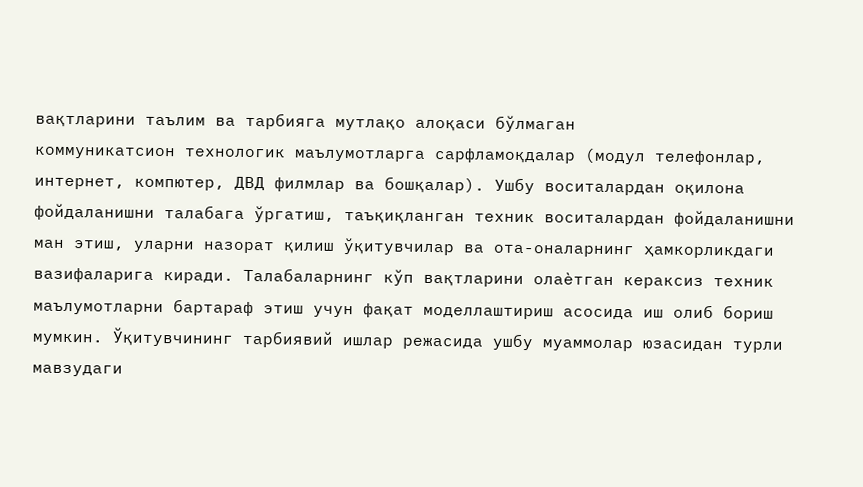вақтларини таълим ва тарбияга мутлақо алоқаси бўлмаган
коммуникатсион технологик маълумотларга сарфламоқдалар (модул телефонлар,
интернет, компютер, ДВД филмлар ва бошқалар). Ушбу воситалардан оқилона
фойдаланишни талабага ўргатиш, таъқиқланган техник воситалардан фойдаланишни
ман этиш, уларни назорат қилиш ўқитувчилар ва ота-оналарнинг ҳамкорликдаги
вазифаларига киради. Талабаларнинг кўп вақтларини олаѐтган кераксиз техник
маълумотларни бартараф этиш учун фақат моделлаштириш асосида иш олиб бориш
мумкин. Ўқитувчининг тарбиявий ишлар режасида ушбу муаммолар юзасидан турли
мавзудаги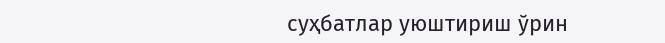суҳбатлар уюштириш ўрин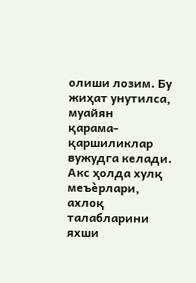олиши лозим. Бу жиҳат унутилса, муайян
қарама-қаршиликлар вужудга келади. Акс ҳолда хулқ меъѐрлари, ахлоқ талабларини
яхши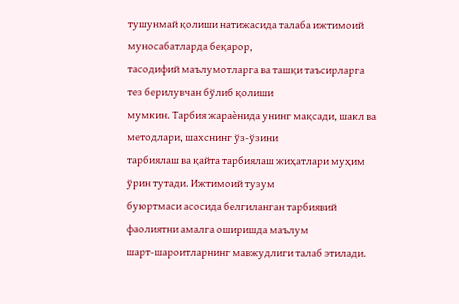тушунмай қолиши натижасида талаба ижтимоий муносабатларда беқарор,
тасодифий маълумотларга ва ташқи таъсирларга тез берилувчан бўлиб қолиши
мумкин. Тарбия жараѐнида унинг мақсади, шакл ва методлари, шахснинг ўз-ўзини
тарбиялаш ва қайта тарбиялаш жиҳатлари муҳим ўрин тутади. Ижтимоий тузум
буюртмаси асосида белгиланган тарбиявий фаолиятни амалга оширишда маълум
шарт-шароитларнинг мавжудлиги талаб этилади.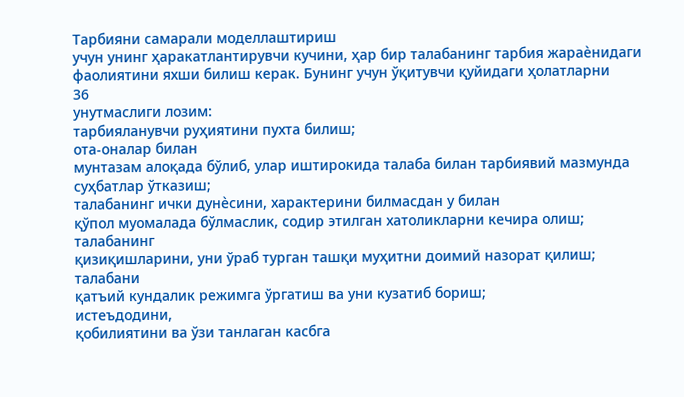Тарбияни самарали моделлаштириш
учун унинг ҳаракатлантирувчи кучини, ҳар бир талабанинг тарбия жараѐнидаги
фаолиятини яхши билиш керак. Бунинг учун ўқитувчи қуйидаги ҳолатларни
36
унутмаслиги лозим:
тарбияланувчи руҳиятини пухта билиш;
ота-оналар билан
мунтазам алоқада бўлиб, улар иштирокида талаба билан тарбиявий мазмунда
суҳбатлар ўтказиш;
талабанинг ички дунѐсини, характерини билмасдан у билан
қўпол муомалада бўлмаслик, содир этилган хатоликларни кечира олиш;
талабанинг
қизиқишларини, уни ўраб турган ташқи муҳитни доимий назорат қилиш;
талабани
қатъий кундалик режимга ўргатиш ва уни кузатиб бориш;
истеъдодини,
қобилиятини ва ўзи танлаган касбга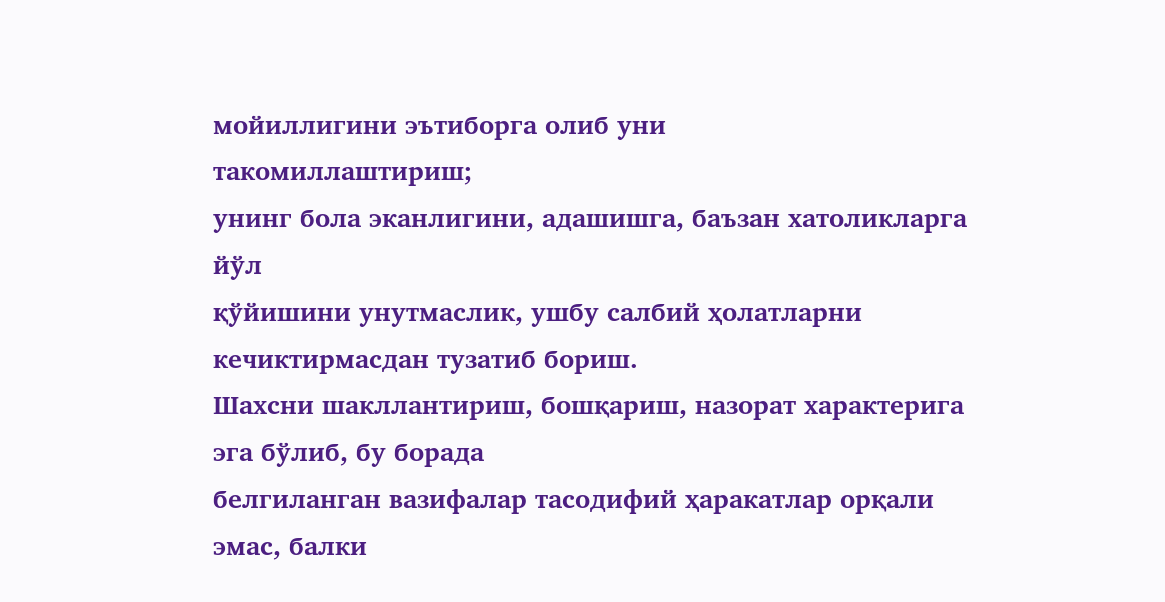мойиллигини эътиборга олиб уни
такомиллаштириш;
унинг бола эканлигини, адашишга, баъзан хатоликларга йўл
қўйишини унутмаслик, ушбу салбий ҳолатларни кечиктирмасдан тузатиб бориш.
Шахсни шакллантириш, бошқариш, назорат характерига эга бўлиб, бу борада
белгиланган вазифалар тасодифий ҳаракатлар орқали эмас, балки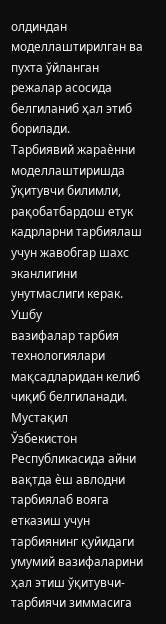олдиндан
моделлаштирилган ва пухта ўйланган режалар асосида белгиланиб ҳал этиб борилади.
Тарбиявий жараѐнни моделлаштиришда ўқитувчи билимли, рақобатбардош етук
кадрларни тарбиялаш учун жавобгар шахс эканлигини унутмаслиги керак. Ушбу
вазифалар тарбия технологиялари мақсадларидан келиб чиқиб белгиланади. Мустақил
Ўзбекистон Республикасида айни вақтда ѐш авлодни тарбиялаб вояга етказиш учун
тарбиянинг қуйидаги умумий вазифаларини ҳал этиш ўқитувчи-тарбиячи зиммасига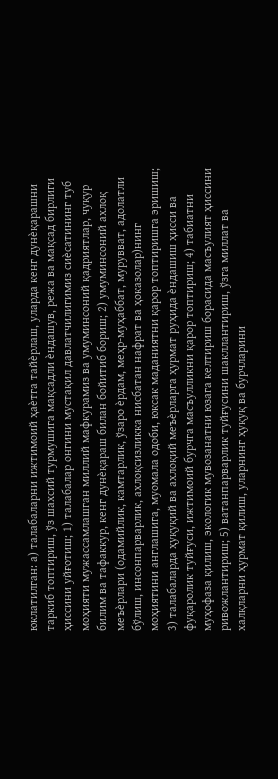юклатилган: а) талабаларни ижтимоий ҳаѐтга тайѐрлаш, уларда кенг дунѐқарашни
таркиб топтириш, ўз шахсий турмушига мақсадли ѐндашув, режа ва мақсад бирлиги
ҳиссини уйғотиш; 1) талабалар онгини мустақил давлатчилигимиз сиѐсатининг туб
моҳияти мужассамлашган миллий мафкурамиз ва умуминсоний қадриятлар, чуқур
билим ва тафаккур, кенг дунѐқараш билан бойитиб бориш; 2) умуминсоний ахлоқ
меъѐрлари (одамийлик, камтарлик, ўзаро ѐрдам, меҳр-муҳаббат, мурувват, адолатли
бўлиш, инсонпарварлик, ахлоқсизликка нисбатан нафрат ва ҳоказолар)нинг
моҳиятини англашига, муомала одоби, юксак маданиятни қарор топтиришга эришиш;
3) талабаларда ҳуқуқий ва ахлоқий меъѐрларга ҳурмат руҳида ѐндашиш ҳисси ва
фуқаролик туйғуси, ижтимоий бурчга масъулликни қарор топтириш; 4) табиатни
муҳофаза қилиш, экологик мувозанатни юзага келтириш борасида масъулият ҳиссини
ривожлантириш; 5) ватанпарварлик туйғусини шакллантириш, ўзга миллат ва
халқларни ҳурмат қилиш, уларнинг ҳуқуқ ва бурчларини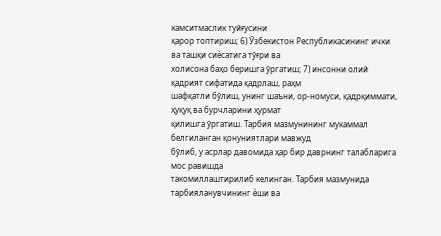камситмаслик туйғусини
қарор топтириш; 6) Ўзбекистон Республикасининг ички ва ташқи сиѐсатига тўғри ва
холисона баҳо беришга ўргатиш; 7) инсонни олий қадрият сифатида қадрлаш, раҳм
шафқатли бўлиш, унинг шаъни, ор-номуси, қадрқиммати, ҳуқуқ ва бурчларини ҳурмат
қилишга ўргатиш. Тарбия мазмунининг мукаммал белгиланган қонуниятлари мавжуд
бўлиб, у асрлар давомида ҳар бир даврнинг талабларига мос равишда
такомиллаштирилиб келинган. Тарбия мазмунида тарбияланувчининг ѐши ва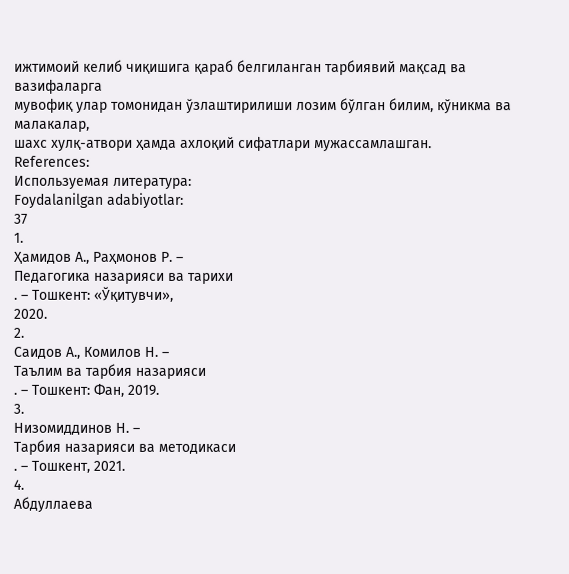ижтимоий келиб чиқишига қараб белгиланган тарбиявий мақсад ва вазифаларга
мувофиқ улар томонидан ўзлаштирилиши лозим бўлган билим, кўникма ва малакалар,
шахс хулқ-атвори ҳамда ахлоқий сифатлари мужассамлашган.
References:
Используемая литература:
Foydalanilgan adabiyotlar:
37
1.
Ҳамидов А., Раҳмонов Р. –
Педагогика назарияси ва тарихи
. – Тошкент: «Ўқитувчи»,
2020.
2.
Саидов А., Комилов Н. –
Таълим ва тарбия назарияси
. – Тошкент: Фан, 2019.
3.
Низомиддинов Н. –
Тарбия назарияси ва методикаси
. – Тошкент, 2021.
4.
Абдуллаева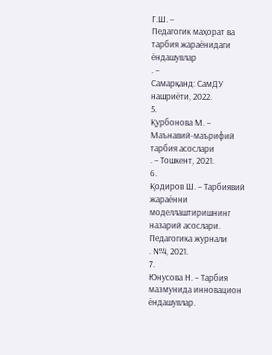Г.Ш. –
Педагогик маҳорат ва тарбия жараёнидаги ёндашувлар
. –
Самарқанд: СамДУ нашриёти, 2022.
5.
Қурбонова М. –
Маънавий-маърифий тарбия асослари
. – Тошкент, 2021.
6.
Қодиров Ш. – Тарбиявий жараённи моделлаштиришнинг назарий асослари.
Педагогика журнали
. №4, 2021.
7.
Юнусова Н. – Тарбия мазмунида инновацион ёндашувлар.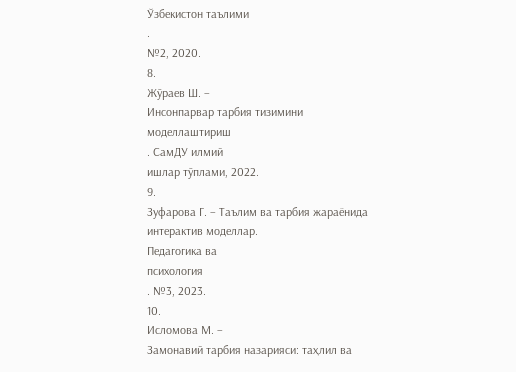Ўзбекистон таълими
.
№2, 2020.
8.
Жўраев Ш. –
Инсонпарвар тарбия тизимини моделлаштириш
. СамДУ илмий
ишлар тўплами, 2022.
9.
Зуфарова Г. – Таълим ва тарбия жараёнида интерактив моделлар.
Педагогика ва
психология
. №3, 2023.
10.
Исломова М. –
Замонавий тарбия назарияси: таҳлил ва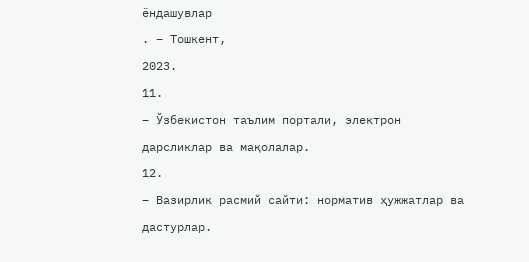ёндашувлар
. – Тошкент,
2023.
11.
– Ўзбекистон таълим портали, электрон дарсликлар ва мақолалар.
12.
– Вазирлик расмий сайти: норматив ҳужжатлар ва дастурлар.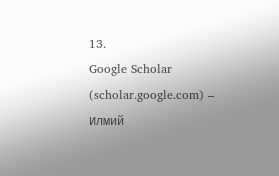13.
Google Scholar (scholar.google.com) – Илмий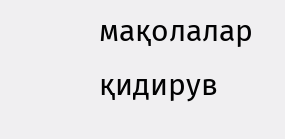мақолалар қидирув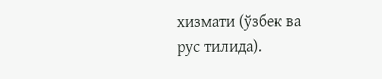хизмати (ўзбек ва
рус тилида).